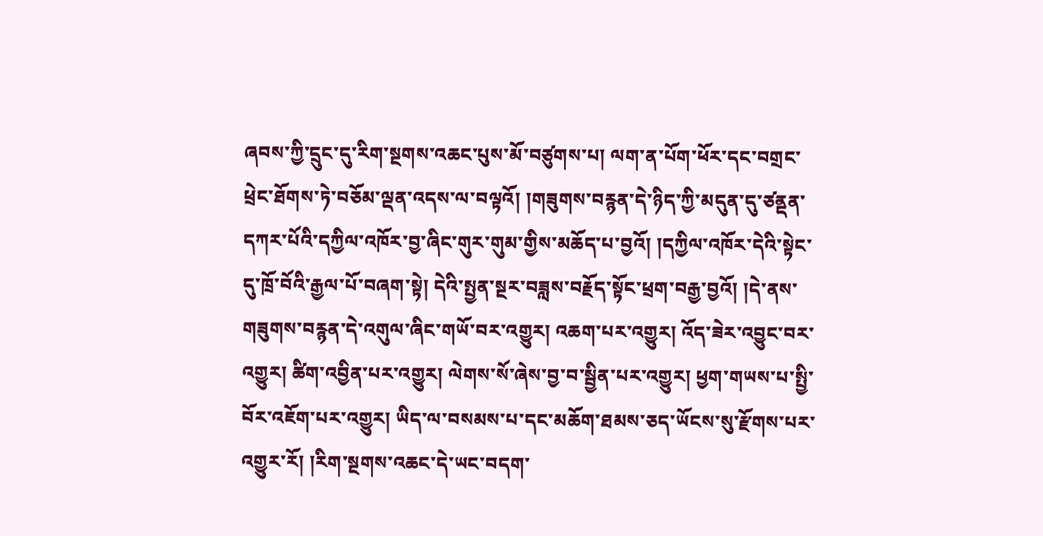ཞབས་ཀྱི་དྲུང་དུ་རིག་སྔགས་འཆང་པུས་མོ་བཙུགས་པ། ལག་ན་པོག་ཕོར་དང་བགྲང་ཕྲེང་ཐོགས་ཏེ་བཅོམ་ལྡན་འདས་ལ་བལྟའོ། །གཟུགས་བརྙན་དེ་ཉིད་ཀྱི་མདུན་དུ་ཙནྡན་དཀར་པོའི་དཀྱིལ་འཁོར་བྱ་ཞིང་གུར་གུམ་གྱིས་མཆོད་པ་བྱའོ། །དཀྱིལ་འཁོར་དེའི་སྟེང་དུ་ཁྲོ་བོའི་རྒྱལ་པོ་བཞག་སྟེ། དེའི་སྤྱན་སྔར་བཟླས་བརྗོད་སྟོང་ཕྲག་བརྒྱ་བྱའོ། །དེ་ནས་གཟུགས་བརྙན་དེ་འགུལ་ཞིང་གཡོ་བར་འགྱུར། འཆག་པར་འགྱུར། འོད་ཟེར་འབྱུང་བར་འགྱུར། ཚིག་འབྱིན་པར་འགྱུར། ལེགས་སོ་ཞེས་བྱ་བ་སྦྱིན་པར་འགྱུར། ཕྱག་གཡས་པ་སྤྱི་བོར་འཇོག་པར་འགྱུར། ཡིད་ལ་བསམས་པ་དང་མཆོག་ཐམས་ཅད་ཡོངས་སུ་རྫོགས་པར་འགྱུར་རོ། །རིག་སྔགས་འཆང་དེ་ཡང་བདག་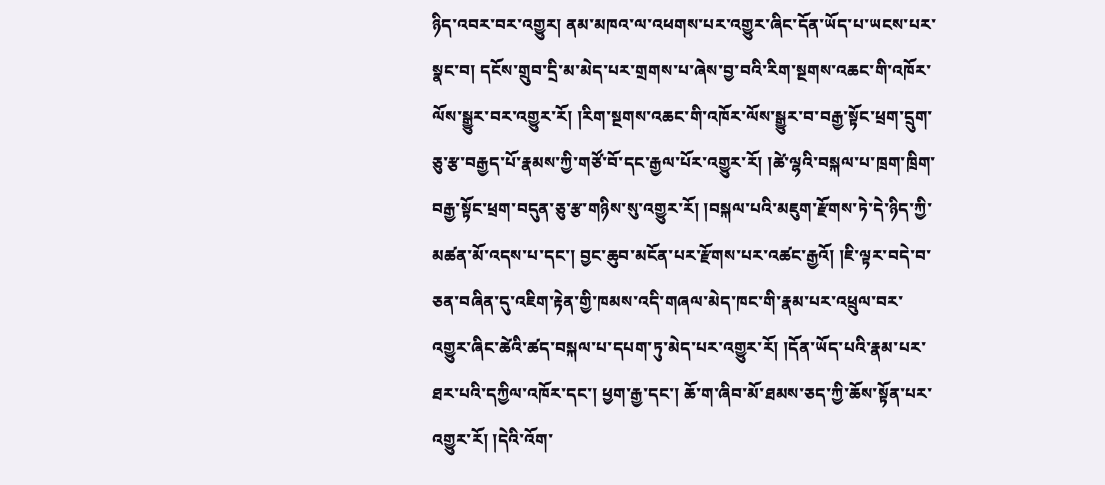ཉིད་འབར་བར་འགྱུར། ནམ་མཁའ་ལ་འཕགས་པར་འགྱུར་ཞིང་དོན་ཡོད་པ་ཡངས་པར་སྣང་བ། དངོས་གྲུབ་དྲི་མ་མེད་པར་གྲགས་པ་ཞེས་བྱ་བའི་རིག་སྔགས་འཆང་གི་འཁོར་ལོས་སྒྱུར་བར་འགྱུར་རོ། །རིག་སྔགས་འཆང་གི་འཁོར་ལོས་སྒྱུར་བ་བརྒྱ་སྟོང་ཕྲག་དྲུག་ཅུ་རྩ་བརྒྱད་པོ་རྣམས་ཀྱི་གཙོ་བོ་དང་རྒྱལ་པོར་འགྱུར་རོ། །ཚེ་ལྷའི་བསྐལ་པ་ཁྲག་ཁྲིག་བརྒྱ་སྟོང་ཕྲག་བདུན་ཅུ་རྩ་གཉིས་སུ་འགྱུར་རོ། །བསྐལ་པའི་མཇུག་རྫོགས་ཏེ་དེ་ཉིད་ཀྱི་མཚན་མོ་འདས་པ་དང་། བྱང་ཆུབ་མངོན་པར་རྫོགས་པར་འཚང་རྒྱའོ། །ཇི་ལྟར་བདེ་བ་ཅན་བཞིན་དུ་འཇིག་རྟེན་གྱི་ཁམས་འདི་གཞལ་མེད་ཁང་གི་རྣམ་པར་འཕྲུལ་བར་འགྱུར་ཞིང་ཚེའི་ཚད་བསྐལ་པ་དཔག་ཏུ་མེད་པར་འགྱུར་རོ། །དོན་ཡོད་པའི་རྣམ་པར་ཐར་པའི་དཀྱིལ་འཁོར་དང་། ཕྱག་རྒྱ་དང་། ཆོ་ག་ཞིབ་མོ་ཐམས་ཅད་ཀྱི་ཆོས་སྟོན་པར་འགྱུར་རོ། །དེའི་འོག་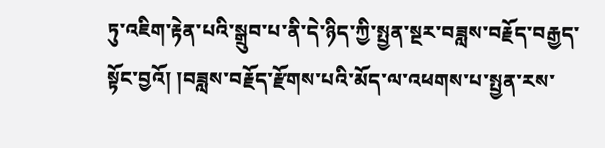ཏུ་འཇིག་རྟེན་པའི་སྒྲུབ་པ་ནི་དེ་ཉིད་ཀྱི་སྤྱན་སྔར་བཟླས་བརྗོད་བརྒྱད་སྟོང་བྱའོ། །བཟླས་བརྗོད་རྫོགས་པའི་མོད་ལ་འཕགས་པ་སྤྱན་རས་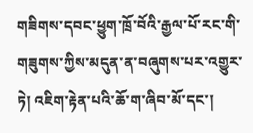གཟིགས་དབང་ཕྱུག་ཁྲོ་བོའི་རྒྱལ་པོ་རང་གི་གཟུགས་ཀྱིས་མདུན་ན་བཞུགས་པར་འགྱུར་ཏེ། འཇིག་རྟེན་པའི་ཆོ་ག་ཞིབ་མོ་དང་།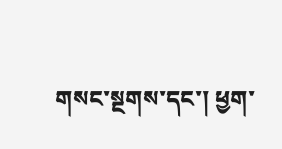གསང་སྔགས་དང་། ཕྱག་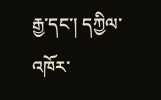རྒྱ་དང་། དཀྱིལ་འཁོར་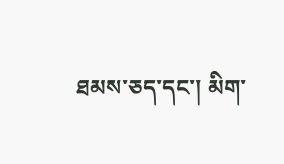ཐམས་ཅད་དང་། མིག་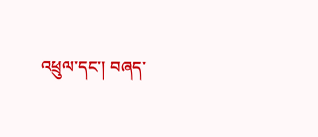འཕྲུལ་དང་། བཞད་